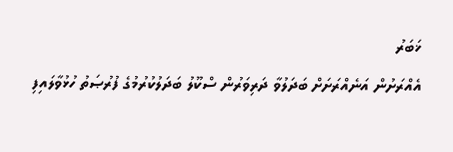ޚަބަރު
އެއްރަށުން އަނެއްރަށަށް ބަދަލުވާ ދަރިވަރުން ސްކޫލު ބަދަލުކުރުމުގެ ފުރުޞަތު ހުޅުވާލައިފި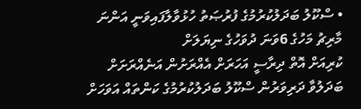• ސްކޫލު ބަދަލުކުރުމުގެ ފުރުޞަތު ހުޅުވާލާފައިވަނީ އަންނަ މާރިޗު މަހުގެ 6ވަނަ ދުވަހުގެ ނިޔަލަށް
ކުރިއަށް އޮތް ދިރާސީ އަހަރަށް އެއްރަށުން އަނެއްރަށަށް ބަދަލުވާ ދަރިވަރުން ސްކޫލު ބަދަލުކުރުމުގެ ކަންތައް އަވަހަށް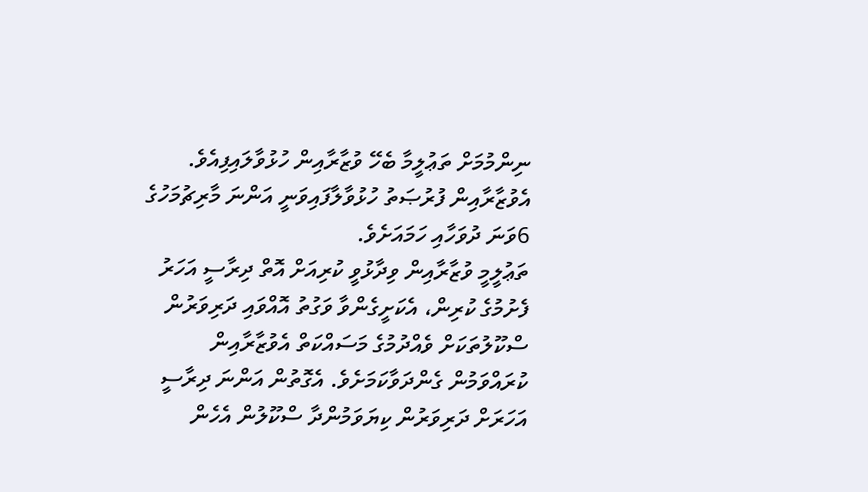ނިންމުމަށް ތަޢުލީމާ ބެހޭ ވުޒާރާއިން ހުޅުވާލައިފިއެވެ.
އެވުޒާރާއިން ފުރުޞަތު ހުޅުވާލާފައިވަނީ އަންނަ މާރިޗުމަހުގެ 6ވަނަ ދުވަހާއި ހަމައަށެވެ.
ތަޢުލީމީ ވުޒާރާއިން ވިދާޅުވީ ކުރިއަށް އޮތް ދިރާސީ އަހަރު ފެށުމުގެ ކުރިން، އެކަށީގެންވާ ވަގުތު އޮއްވައި ދަރިވަރުން ސްކޫލުތަކަށް ވެއްދުމުގެ މަސައްކަތް އެވުޒާރާއިން ކުރައްވަމުން ގެންދަވާކަމަށެވެ. އެގޮތުން އަންނަ ދިރާސީ އަހަރަށް ދަރިވަރުން ކިޔަވަމުންދާ ސްކޫލުން އެހެން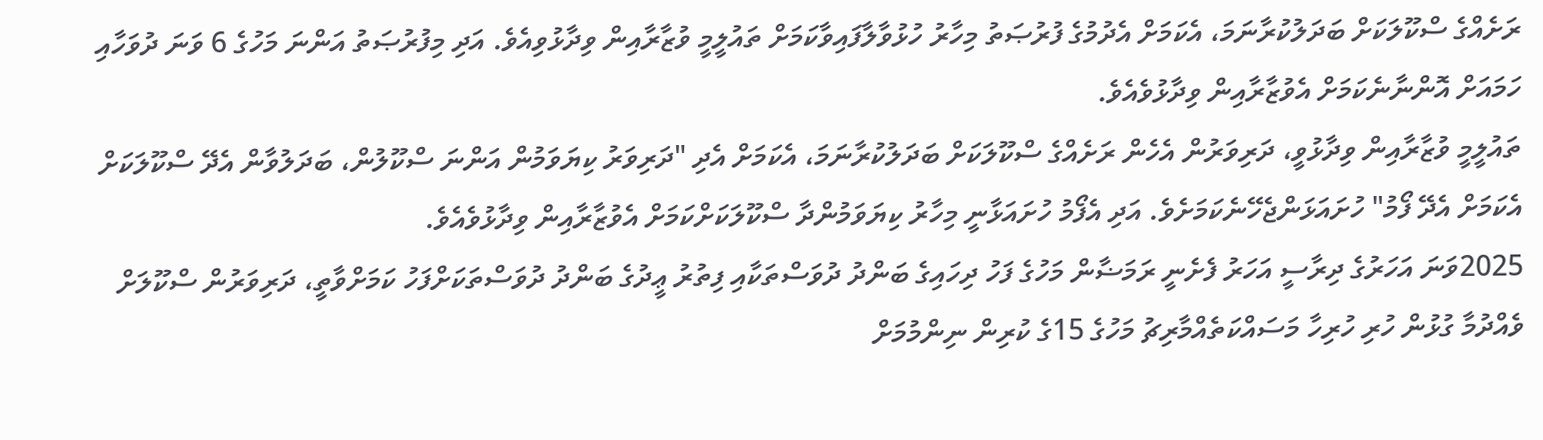ރަށެއްގެ ސްކޫލަކަށް ބަދަލުކުރާނަމަ، އެކަމަށް އެދުމުގެ ފުރުޞަތު މިހާރު ހުޅުވާލާފައިވާކަމަށް ތައުލީމީ ވުޒާރާއިން ވިދާޅުވިއެވެ. އަދި މިފުރުޞަތު އަންނަ މަހުގެ 6 ވަނަ ދުވަހާއި ހަމައަށް އޮންނާނެކަމަށް އެވުޒާރާއިން ވިދާޅުވެއެވެ.
ތައުލީމީ ވުޒާރާއިން ވިދާޅުވީ، ދަރިވަރުން އެހެން ރަށެއްގެ ސްކޫލަކަށް ބަދަލުކުރާނަމަ، އެކަމަށް އެދި "ދަރިވަރު ކިޔަވަމުން އަންނަ ސްކޫލުން، ބަދަލުވާން އެދޭ ސްކޫލަކަށް އެކަމަށް އެދޭ ފޯމު" ހުށައަޅަންޖެހޭނެކަމަށެވެ. އަދި އެފޯމު ހުށައަޅާނީ މިހާރު ކިޔަވަމުންދާ ސްކޫލަކަށްކަމަށް އެވުޒާރާއިން ވިދާޅުވެއެވެ.
2025ވަނަ އަހަރުގެ ދިރާސީ އަހަރު ފެށެނީ ރަމަޟާން މަހުގެ ފަހު ދިހައިގެ ބަންދު ދުވަސްތަކާއި ފިތުރު ޢީދުގެ ބަންދު ދުވަސްތަކަށްފަހު ކަމަށްވާތީ، ދަރިވަރުން ސްކޫލަށް ވެއްދުމާ ގުޅުން ހުރި ހުރިހާ މަސައްކަތެއްމާރިޗު މަހުގެ 15ގެ ކުރިން ނިންމުމަށް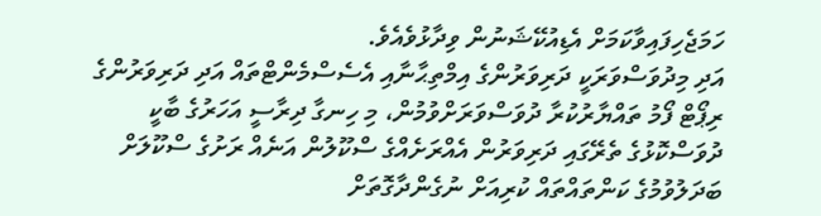ހަމަޖެހިފައިވާކަމަށް އެޑިއުކޭޝަނުން ވިދާޅުވެއެވެ.
އަދި މިދުވަސްވަރަކީ ދަރިވަރުންގެ އިމްތިޙާނާއި އެސެސްމެންޓްތައް އަދި ދަރިވަރުންގެ ރިޕޯޓް ފޯމު ތައްޔާރުކުރާ ދުވަސްވަރަށްވުމުން، މި ހިނގާ ދިރާސީ އަހަރުގެ ބާކީ ދުވަސްކޮޅުގެ ތެރޭގައި ދަރިވަރުން އެއްރަށެއްގެ ސްކޫލުން އަނެއް ރަށުގެ ސްކޫލަށް ބަދަލުވުމުގެ ކަންތައްތައް ކުރިއަށް ނުގެންދާގޮތަށް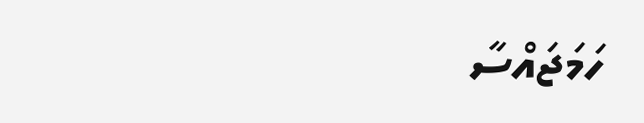ހަމަޖައްސާ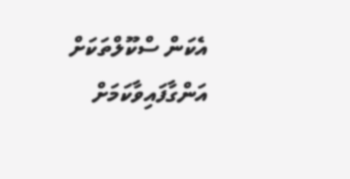އެކަން ސްކޫލްތަކަށް އަންގާފައިވާކަމަށް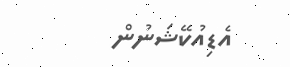އެޑިއުކޭޝަނުން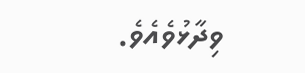ވިދާޅުވެއެވެ.